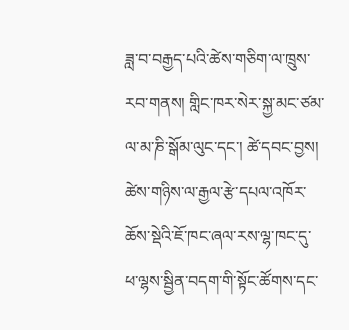ཟླ་བ་བརྒྱད་པའི་ཚེས་གཅིག་ལ་ཁྲུས་རབ་གནས། གླིང་ཁར་སེར་སྐྱ་མང་ཙམ་ལ་མ་ཎི་སྒོམ་ལུང་དང་། ཚེ་དབང་བྱས། ཚེས་གཉིས་ལ་རྒྱལ་རྩེ་དཔལ་འཁོར་ཆོས་སྡེའི་ཇོ་ཁང་ཞལ་རས་ལྷ་ཁང་དུ་ཕ་ལྷས་སྦྱིན་བདག་གི་སྟོང་ཚོགས་དང་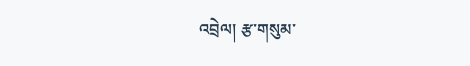འབྲེལ། རྩ་གསུམ་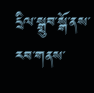དྲིལ་སྒྲུབ་སྒོ་ནས་རབ་གནས་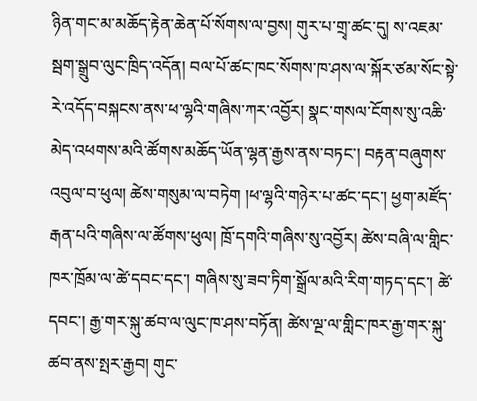ཉིན་གང་མ་མཆོད་རྟེན་ཆེན་པོ་སོགས་ལ་བྱས། གུར་པ་གྲྭ་ཚང་དུ། ས་འཇམ་སྦག་སྒྲུབ་ལུང་ཁྲིད་འདོན། བལ་པོ་ཚང་ཁང་སོགས་ཁ་ཤས་ལ་སྐོར་ཙམ་སོང་སྟེ་རེ་འདོད་བསྐངས་ནས་ཕ་ལྷའི་གཞིས་ཀར་འབྱོར། སྣང་གསལ་ངོགས་སུ་འཆི་མེད་འཕགས་མའི་ཚོགས་མཆོད་ཡོན་ལྷན་རྒྱས་ནས་བཏང་། བརྟན་བཞུགས་འབུལ་བ་ཕུལ། ཚེས་གསུམ་ལ་བཏེག །ཕ་ལྷའི་གཉེར་པ་ཚང་དང་། ཕྱག་མཛོད་རྒན་པའི་གཞིས་ལ་ཚོགས་ཕུལ། ཁྲོ་དགའི་གཞིས་སུ་འབྱོར། ཚེས་བཞི་ལ་གླིང་ཁར་ཁྲོམ་ལ་ཚེ་དབང་དང་། གཞིས་སུ་ཟབ་ཏིག་སྒྲོལ་མའི་རིག་གཏད་དང་། ཚེ་དབང་། རྒྱ་གར་སྐུ་ཚབ་ལ་ལུང་ཁ་ཤས་བཏོན། ཚེས་ལྔ་ལ་གླིང་ཁར་རྒྱ་གར་སྐུ་ཚབ་ནས་སྤར་རྒྱབ། གུང་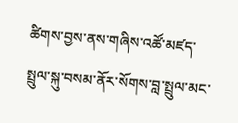ཚིགས་བྱས་ནས་གཞིས་འཚོ་མཛད་སྤྲུལ་སྐུ་བསམ་ནོར་སོགས་བླ་སྤྲུལ་མང་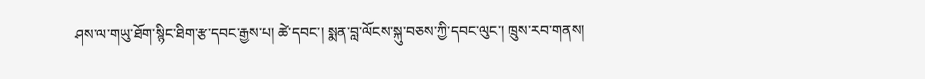ཤས་ལ་གཡུ་ཐོག་སྙིང་ཐིག་རྩ་དབང་རྒྱས་པ། ཚེ་དབང་། སྨན་བླ་ལོངས་སྐུ་བཅས་ཀྱི་དབང་ལུང་། ཁྲུས་རབ་གནས།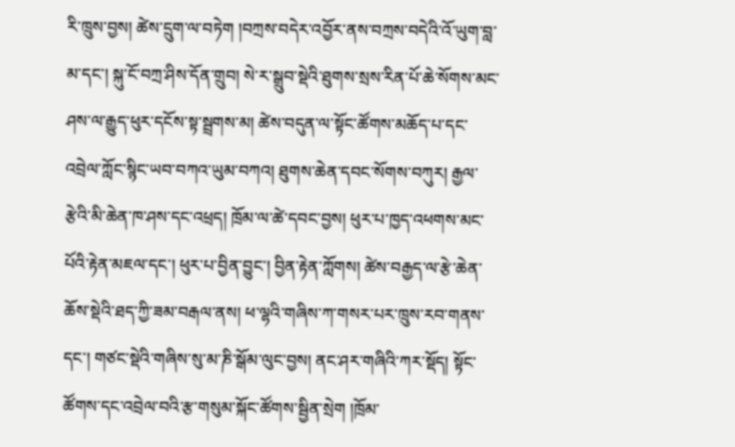རི་ཁྲུས་བྱས། ཚེས་དྲུག་ལ་བཏེག །བཀྲས་བདེར་འབྱོར་ནས་བཀྲས་བདེའི་འོ་ཡུག་བླ་མ་དང་། སྐུ་ངོ་བཀྲ་ཤིས་དོན་གྲུབ། སེ་ར་སྒྲུབ་སྡེའི་ཐུགས་སྲས་རིན་པོ་ཆེ་སོགས་མང་ཤས་ལ་རྒྱུད་ཕུར་དངོས་སྟ་སྦྲགས་མ། ཚེས་བདུན་ལ་སྟོང་ཚོགས་མཆོད་པ་དང་འབྲེལ་ཀློང་སྙིང་ཡབ་བཀའ་ཡུམ་བཀའ། ཐུགས་ཆེན་དབང་སོགས་བཀུར། རྒྱལ་རྩེའི་མི་ཆེན་ཁ་ཤས་དང་འཕྲད། ཁྲོམ་ལ་ཚེ་དབང་བྱས། ཕུར་པ་ཁྱད་འཕགས་མང་པོའི་རྟེན་མཇལ་དང་། ཕུར་པ་བྱིན་བྱུང་། བྱིན་རྟེན་ཀློགས། ཚེས་བརྒྱད་ལ་རྩེ་ཆེན་ཆོས་སྡེའི་ཐད་ཀྱི་ཟམ་བརྒལ་ནས། ཕ་ལྷའི་གཞིས་ཀ་གསར་པར་ཁྲུས་རབ་གནས་དང་། གཙང་སྡེའི་གཞིས་སུ་མ་ཎི་སྒོམ་ལུང་བྱས། ནང་ཤར་གཞིའི་ཀར་སྡོད། སྟོང་ཚོགས་དང་འབྲེལ་བའི་རྩ་གསུམ་སྐོང་ཚོགས་སྦྱིན་སྲེག །ཁྲོམ་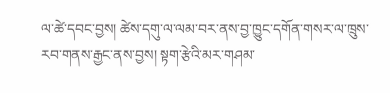ལ་ཚེ་དབང་བྱས། ཚེས་དགུ་ལ་ལམ་བར་ནས་བྱ་ཁྱུང་དགོན་གསར་ལ་ཁྲུས་རབ་གནས་རྒྱང་ནས་བྱས། སྟག་རྩེའི་མར་གཤམ་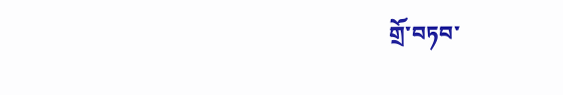གྲོ་བཏབ་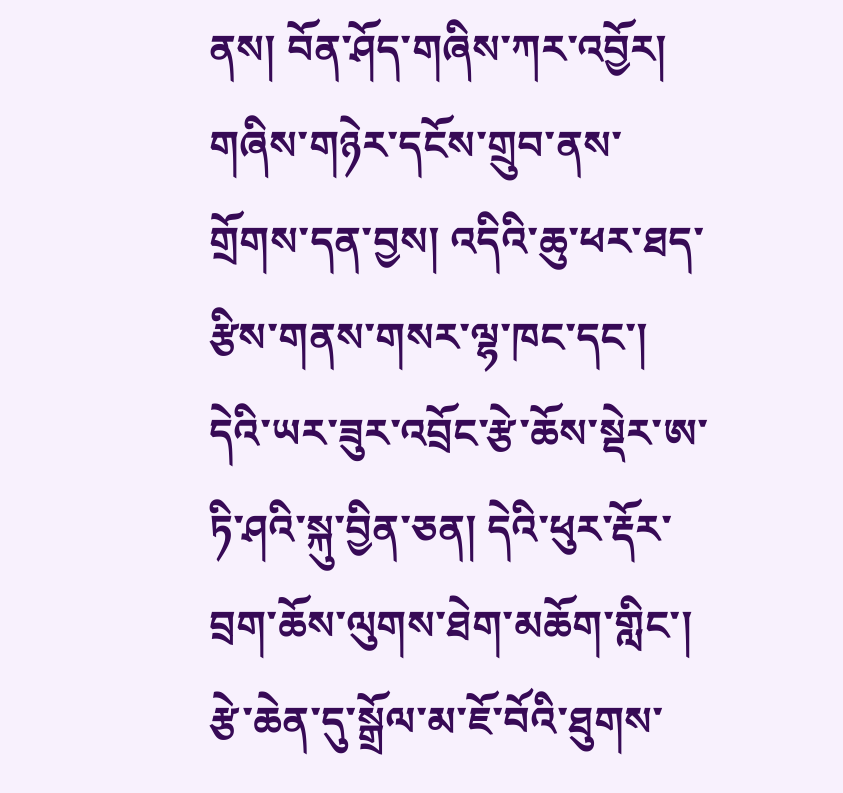ནས། བོན་ཤོད་གཞིས་ཀར་འབྱོར། གཞིས་གཉེར་དངོས་གྲུབ་ནས་གྲོགས་དན་བྱས། འདིའི་ཆུ་ཕར་ཐད་རྩིས་གནས་གསར་ལྷ་ཁང་དང་། དེའི་ཡར་ཟུར་འབྲོང་རྩེ་ཆོས་སྡེར་ཨ་ཏི་ཤའི་སྐུ་བྱིན་ཅན། དེའི་ཕུར་རྡོར་བྲག་ཆོས་ལུགས་ཐེག་མཆོག་གླིང་། རྩེ་ཆེན་དུ་སྒྲོལ་མ་ཇོ་བོའི་ཐུགས་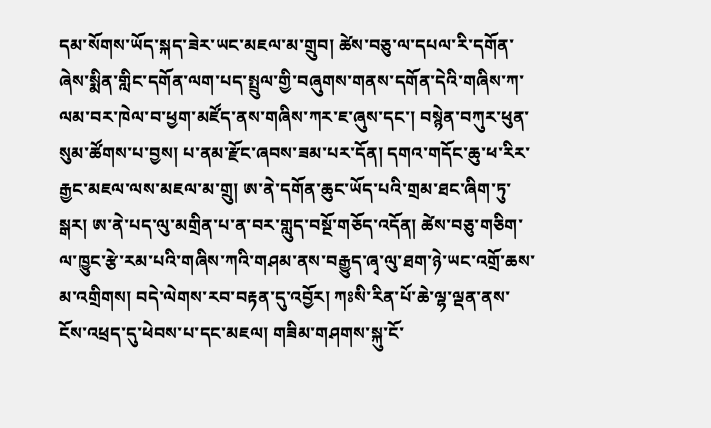དམ་སོགས་ཡོད་སྐད་ཟེར་ཡང་མཇལ་མ་གྲུབ། ཚེས་བཅུ་ལ་དཔལ་རི་དགོན་ཞེས་སྨིན་གླིང་དགོན་ལག་པད་སྤྲུལ་གྱི་བཞུགས་གནས་དགོན་དེའི་གཞིས་ཀ་ལམ་བར་ཁེལ་བ་ཕྱག་མཛོད་ནས་གཞིས་ཀར་ཇ་ཞུས་དང་། བསྙེན་བཀུར་ཕུན་སུམ་ཚོགས་པ་བྱས། པ་ནམ་རྫོང་ཞབས་ཟམ་པར་དོན། དགའ་གདོང་ཆུ་ཕ་རིར་རྒྱང་མཇལ་ལས་མཇལ་མ་གྲུ། ཨ་ནེ་དགོན་ཆུང་ཡོད་པའི་གྲམ་ཐང་ཞིག་ཏུ་སྒར། ཨ་ནེ་པད་ལུ་མགྲིན་པ་ན་བར་གླུད་བསྔོ་གཅོད་འདོན། ཚེས་བཅུ་གཅིག་ལ་ཁྱུང་རྩེ་རམ་པའི་གཞིས་ཀའི་གཤམ་ནས་བརྒྱུད་ཞྭ་ལུ་ཐག་ཉེ་ཡང་འགྲོ་ཆས་མ་འགྲིགས། བདེ་ལེགས་རབ་བརྟན་དུ་འབྱོར། ཀཿསི་རིན་པོ་ཆེ་ལྷ་ལྡན་ནས་ངོས་འཕྲད་དུ་ཕེབས་པ་དང་མཇལ། གཟིམ་གཤགས་སྐུ་ངོ་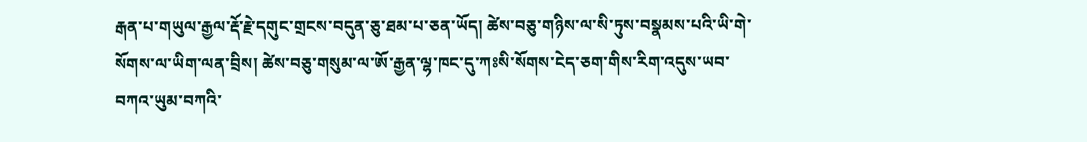རྒན་པ་གཡུལ་རྒྱལ་རྡོ་རྗེ་དགུང་གྲངས་བདུན་ཅུ་ཐམ་པ་ཅན་ཡོད། ཚེས་བཅུ་གཉིས་ལ་སི་ཏུས་བསྣམས་པའི་ཡི་གེ་སོགས་ལ་ཡིག་ལན་བྲིས། ཚེས་བཅུ་གསུམ་ལ་ཨོ་རྒྱན་ལྷ་ཁང་དུ་ཀཿསི་སོགས་ངེད་ཅག་གིས་རིག་འདུས་ཡབ་བཀའ་ཡུམ་བཀའི་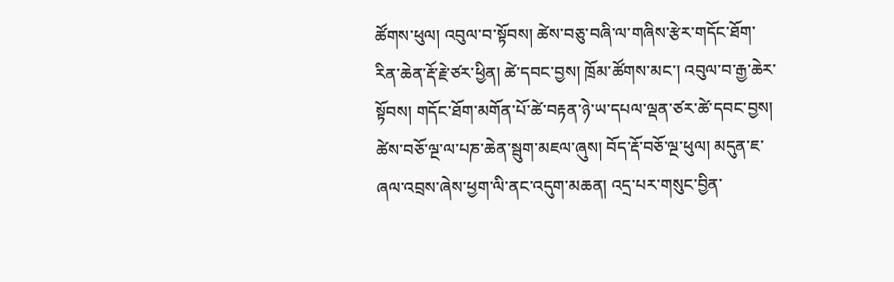ཚོགས་ཕུལ། འབུལ་བ་སྟོབས། ཚེས་བཅུ་བཞི་ལ་གཞིས་རྩེར་གདོང་ཐོག་རིན་ཆེན་རྡོ་རྗེ་ཙར་ཕྱིན། ཚེ་དབང་བྱས། ཁྲོམ་ཚོགས་མང་། འབུལ་བ་རྒྱ་ཆེར་སྟོབས། གདོང་ཐོག་མགོན་པོ་ཚེ་བརྟན་ཉེ་ཡ་དཔལ་ལྡན་ཙར་ཚེ་དབང་བྱས། ཚེས་བཅོ་ལྔ་ལ་པཎ་ཆེན་སྦུག་མཇལ་ཞུས། བོད་རྡོ་བཅོ་ལྔ་ཕུལ། མདུན་ཇ་ཞལ་འབྲས་ཞེས་ཕྱག་ལི་ནང་འདུག་མཆན། འདྲ་པར་གསུང་བྱིན་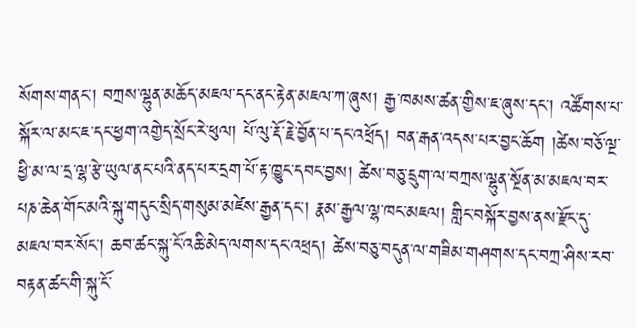སོགས་གནང་། བཀྲས་ལྷུན་མཆོད་མཇལ་དང་ནང་རྟེན་མཇལ་ཀ་ཞུས། རྒྱ་ཁམས་ཚན་གྱིས་ཇ་ཞུས་དང་། འཚོགས་པ་སྐོར་ལ་མང་ཇ་དང་ཕྱག་འགྱེད་སྲོང་རེ་ཕུལ། པོ་ལུ་རྡོ་རྗེ་བྱོན་པ་དང་འཕྲོད། བན་རྒན་འདས་པར་བྱང་ཆོག །ཚེས་བཅོ་ལྔ་ཕྱི་མ་ལ་དྲ་ལྷ་རྩེ་ཡུལ་ནང་པའི་ནད་པར་དྲག་པོ་རྟ་ཁྱུང་དབང་བྱས། ཚེས་བཅུ་དྲུག་ལ་བཀྲས་ལྷུན་སྔོན་མ་མཇལ་བར་པཎ་ཆེན་གོང་མའི་སྐུ་གདུང་སྲིད་གསུམ་མཛེས་རྒྱན་དང་། རྣམ་རྒྱལ་ལྷ་ཁང་མཇལ། གླིང་བསྐོར་བྱས་ནས་རྫོང་དུ་མཇལ་བར་སོང་། ཆབ་ཚང་སྐུ་ངོ་འཆི་མེད་ལགས་དང་འཕྲད། ཚེས་བཅུ་བདུན་ལ་གཟིམ་གཤགས་དང་བཀྲ་ཤིས་རབ་བརྟན་ཚང་གི་སྐུ་ངོ་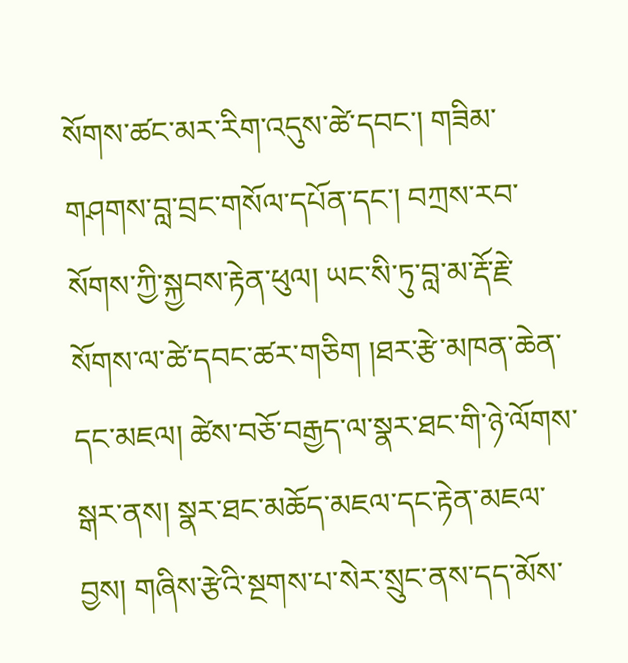སོགས་ཚང་མར་རིག་འདུས་ཚེ་དབང་། གཟིམ་གཤགས་བླ་བྲང་གསོལ་དཔོན་དང་། བཀྲས་རབ་སོགས་ཀྱི་སྐྱབས་རྟེན་ཕུལ། ཡང་སི་ཏུ་བླ་མ་རྡོ་རྗེ་སོགས་ལ་ཚེ་དབང་ཚར་གཅིག །ཐར་རྩེ་མཁན་ཆེན་དང་མཇལ། ཚེས་བཅོ་བརྒྱད་ལ་སྣར་ཐང་གི་ཉེ་ལོགས་སྒར་ནས། སྣར་ཐང་མཆོད་མཇལ་དང་རྟེན་མཇལ་བྱས། གཞིས་རྩེའི་སྔགས་པ་སེར་སྲུང་ནས་དད་མོས་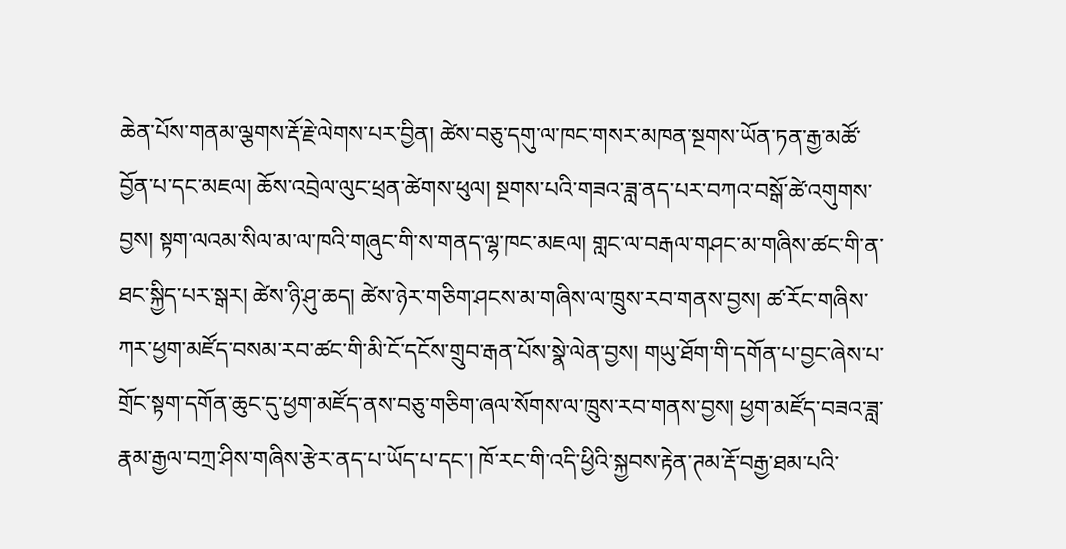ཆེན་པོས་གནམ་ལྕགས་རྡོ་རྗེ་ལེགས་པར་བྱིན། ཚེས་བཅུ་དགུ་ལ་ཁང་གསར་མཁན་སྔགས་ཡོན་ཏན་རྒྱ་མཚོ་བྱོན་པ་དང་མཇལ། ཆོས་འབྲེལ་ལུང་ཕྲན་ཚེགས་ཕུལ། སྔགས་པའི་གཟའ་ཟླ་ནད་པར་བཀའ་བསྒོ་ཚེ་འགུགས་བྱས། སྟག་ལའམ་སིལ་མ་ལ་ཁའི་གཞུང་གི་ས་གནད་ལྷ་ཁང་མཇལ། གླང་ལ་བརྒལ་གཤང་མ་གཞིས་ཚང་གི་ན་ཐང་སྐྱིད་པར་སྒར། ཚེས་ཉི་ཤུ་ཆད། ཚེས་ཉེར་གཅིག་ཤངས་མ་གཞིས་ལ་ཁྲུས་རབ་གནས་བྱས། ཚ་རོང་གཞིས་ཀར་ཕྱག་མཛོད་བསམ་རབ་ཚང་གི་མི་ངོ་དངོས་གྲུབ་རྒན་པོས་སྣེ་ལེན་བྱས། གཡུ་ཐོག་གི་དགོན་པ་བྱང་ཞེས་པ་གྲོང་སྟག་དགོན་ཆུང་དུ་ཕྱག་མཛོད་ནས་བཅུ་གཅིག་ཞལ་སོགས་ལ་ཁྲུས་རབ་གནས་བྱས། ཕྱག་མཛོད་བཟའ་ཟླ་རྣམ་རྒྱལ་བཀྲ་ཤིས་གཞིས་རྩེར་ནད་པ་ཡོད་པ་དང་། ཁོ་རང་གི་འདི་ཕྱིའི་སྐྱབས་རྟེན་ཊམ་རྡོ་བརྒྱ་ཐམ་པའི་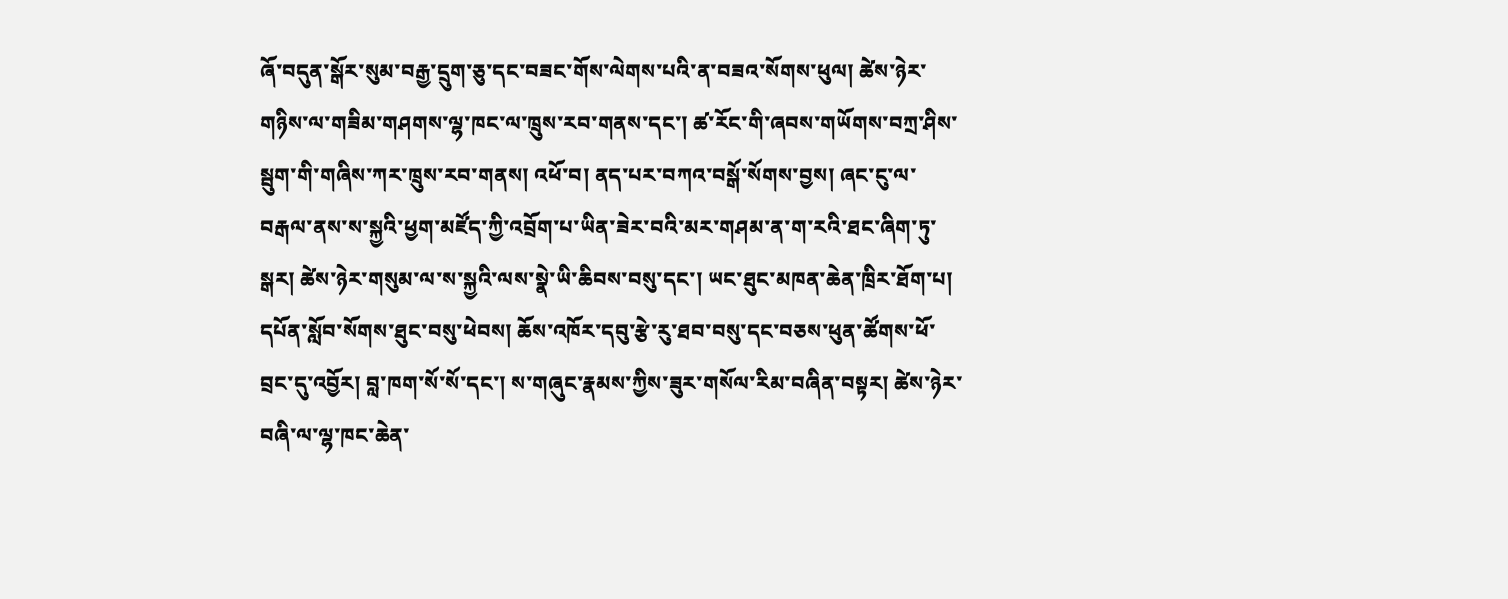ཞོ་བདུན་སྒོར་སུམ་བརྒྱ་དྲུག་ཅུ་དང་བཟང་གོས་ལེགས་པའི་ན་བཟའ་སོགས་ཕུལ། ཚེས་ཉེར་གཉིས་ལ་གཟིམ་གཤགས་ལྷ་ཁང་ལ་ཁྲུས་རབ་གནས་དང་། ཚ་རོང་གི་ཞབས་གཡོགས་བཀྲ་ཤིས་སྦུག་གི་གཞིས་ཀར་ཁྲུས་རབ་གནས། འཕོ་བ། ནད་པར་བཀའ་བསྒོ་སོགས་བྱས། ཞང་ངུ་ལ་བརྒལ་ནས་ས་སྐྱའི་ཕྱག་མཛོད་ཀྱི་འབྲོག་པ་ཡིན་ཟེར་བའི་མར་གཤམ་ན་ག་རའི་ཐང་ཞིག་ཏུ་སྒར། ཚེས་ཉེར་གསུམ་ལ་ས་སྐྱའི་ལས་སྣེ་ཡི་ཆིབས་བསུ་དང་། ཡང་ཐུང་མཁན་ཆེན་ཁྲིར་ཐོག་པ། དཔོན་སློབ་སོགས་ཐུང་བསུ་ཕེབས། ཆོས་འཁོར་དབུ་རྩེ་རུ་ཐབ་བསུ་དང་བཅས་ཕུན་ཚོགས་ཕོ་བྲང་དུ་འབྱོར། བླ་ཁག་སོ་སོ་དང་། ས་གཞུང་རྣམས་ཀྱིས་ཟུར་གསོལ་རིམ་བཞིན་བསྟར། ཚེས་ཉེར་བཞི་ལ་ལྷ་ཁང་ཆེན་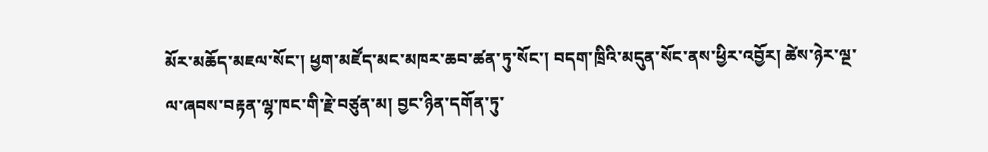མོར་མཆོད་མཇལ་སོང་། ཕྱག་མཛོད་མང་མཁར་ཆབ་ཚན་ཏུ་སོང་། བདག་ཁྲིའི་མདུན་སོང་ནས་ཕྱིར་འབྱོར། ཚེས་ཉེར་ལྔ་ལ་ཞབས་བརྟན་ལྷ་ཁང་གི་རྗེ་བཙུན་མ། བྱང་ཉིན་དགོན་ཏུ་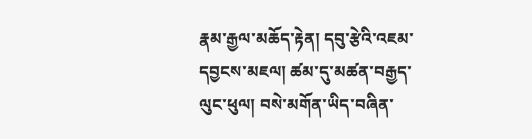རྣམ་རྒྱལ་མཆོད་རྟེན། དབུ་རྩེའི་འཇམ་དབྱངས་མཇལ། ཚམ་དུ་མཚན་བརྒྱད་ལུང་ཕུལ། བསེ་མགོན་ཡིད་བཞིན་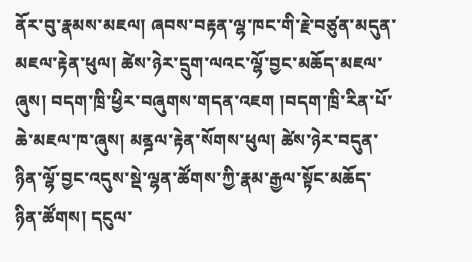ནོར་བུ་རྣམས་མཇལ། ཞབས་བརྟན་ལྷ་ཁང་གི་རྗེ་བཙུན་མདུན་མཇལ་རྟེན་ཕུལ། ཚེས་ཉེར་དྲུག་ལའང་ལྷོ་བྱང་མཆོད་མཇལ་ཞུས། བདག་ཁྲི་ཕྱིར་བཞུགས་གདན་འཇག །བདག་ཁྲི་རིན་པོ་ཆེ་མཇལ་ཁ་ཞུས། མནྜལ་རྟེན་སོགས་ཕུལ། ཚེས་ཉེར་བདུན་ཉིན་ལྷོ་བྱང་འདུས་སྡེ་ལྷན་ཚོགས་ཀྱི་རྣམ་རྒྱལ་སྟོང་མཆོད་ཉིན་ཚོགས། དངུལ་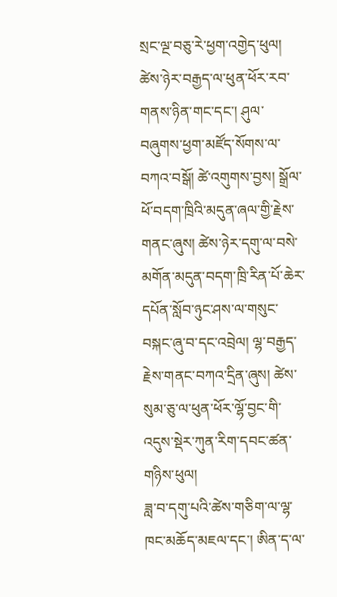སྲང་ལྔ་བཅུ་རེ་ཕྱག་འགྱེད་ཕུལ། ཚེས་ཉེར་བརྒྱད་ལ་ཕུན་ཕོར་རབ་གནས་ཉིན་གང་དང་། ཤུལ་བཞུགས་ཕྱག་མཛོད་སོགས་ལ་བཀའ་བསྒོ། ཚེ་འགུགས་བྱས། སྒྲོལ་ཕོ་བདག་ཁྲིའི་མདུན་ཞལ་གྱི་རྗེས་གནང་ཞུས། ཚེས་ཉེར་དགུ་ལ་བསེ་མགོན་མདུན་བདག་ཁྲི་རིན་པོ་ཆེར་དཔོན་སློབ་ཉུང་ཤས་ལ་གསུང་བསྐང་ཞུ་བ་དང་འབྲེལ། ལྷ་བརྒྱད་རྗེས་གནང་བཀའ་དྲིན་ཞུས། ཚེས་སུམ་ཅུ་ལ་ཕུན་ཕོར་ལྷོ་བྱང་གི་འདུས་སྡེར་ཀུན་རིག་དབང་ཚན་གཉིས་ཕུལ།
ཟླ་བ་དགུ་པའི་ཚེས་གཅིག་ལ་ལྷ་ཁང་མཆོད་མཇལ་དང་། ཨིན་ད་ལ་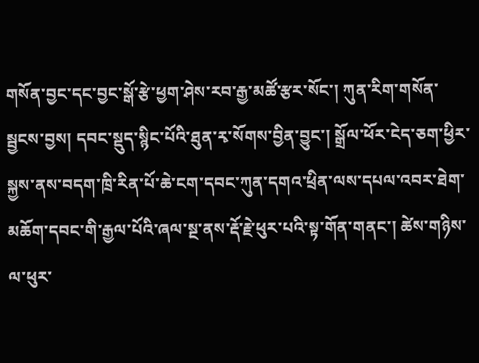གསོན་བྱང་དང་བྱང་སྒོ་རྩེ་ཕྱག་ཤེས་རབ་རྒྱ་མཚོ་རྩར་སོང་། ཀུན་རིག་གསོན་སྦྱངས་བྱས། དབང་སྡུད་སྙིང་པོའི་ཐུན་རྭ་སོགས་བྱིན་བྱུང་། སྒྲོལ་ཕོར་ངེད་ཅག་ཕྱིར་སྐྱས་ནས་བདག་ཁྲི་རིན་པོ་ཆེ་ངག་དབང་ཀུན་དགའ་ཕྲིན་ལས་དཔལ་འབར་ཐེག་མཆོག་དབང་གི་རྒྱལ་པོའི་ཞལ་སྔ་ནས་རྡོ་རྗེ་ཕུར་པའི་སྟ་གོན་གནང་། ཚེས་གཉིས་ལ་ཕུར་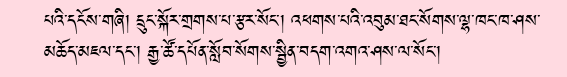པའི་དངོས་གཞི། དྲུང་སྐོར་གྲགས་པ་རྩར་སོང་། འཕགས་པའི་འབུམ་ཐང་སོགས་ལྷ་ཁང་ཁ་ཤས་མཆོད་མཇལ་དང་། རྒྱ་ཚོ་དཔོན་སློབ་སོགས་སྦྱིན་བདག་འགའ་ཤས་ལ་སོང་།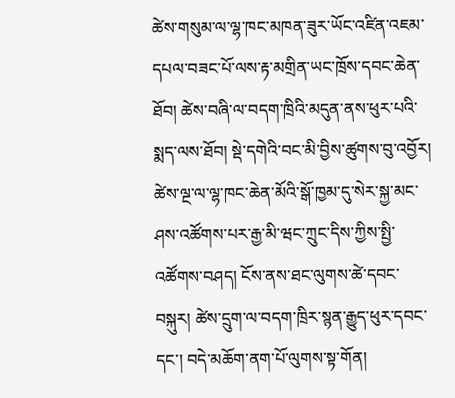ཚེས་གསུམ་ལ་ལྷ་ཁང་མཁན་ཟུར་ཡོང་འཛིན་འཇམ་དཔལ་བཟང་པོ་ལས་རྟ་མགྲིན་ཡང་ཁྲོས་དབང་ཆེན་ཐོབ། ཚེས་བཞི་ལ་བདག་ཁྲིའི་མདུན་ནས་ཕུར་པའི་སྨད་ལས་ཐོབ། སྡེ་དགེའི་བང་མི་བྱིས་ཚུགས་བུ་འབྱོར། ཚེས་ལྔ་ལ་ལྷ་ཁང་ཆེན་མོའི་སྒོ་ཁྱམ་དུ་སེར་སྐྱ་མང་ཤས་འཚོགས་པར་རྒྱ་མི་ཝང་ཀྲུང་དིས་ཀྱིས་སྤྱི་འཚོགས་བཤད། ངོས་ནས་ཐང་ལུགས་ཚེ་དབང་བསྐུར། ཚེས་དྲུག་ལ་བདག་ཁྲིར་སྙན་རྒྱུད་ཕུར་དབང་དང་། བདེ་མཆོག་ནག་པོ་ལུགས་སྟ་གོན།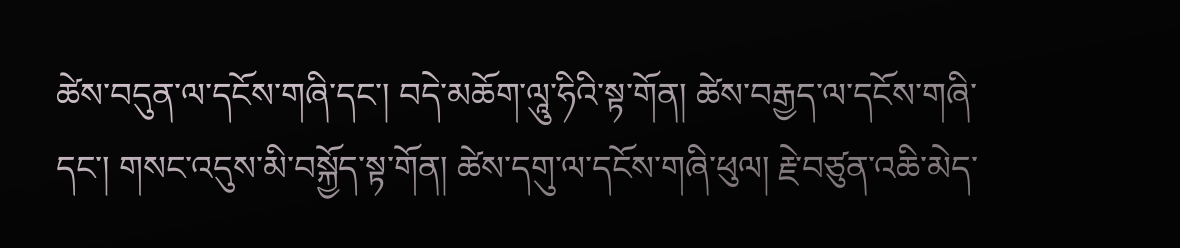ཚེས་བདུན་ལ་དངོས་གཞི་དང་། བདེ་མཆོག་ལཱུ་ཧིའི་སྟ་གོན། ཚེས་བརྒྱད་ལ་དངོས་གཞི་དང་། གསང་འདུས་མི་བསྐྱོད་སྟ་གོན། ཚེས་དགུ་ལ་དངོས་གཞི་ཕུལ། རྗེ་བཙུན་འཆི་མེད་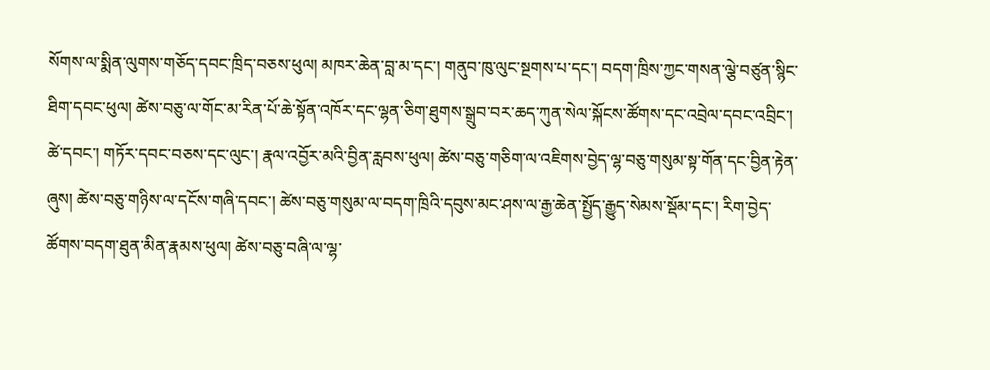སོགས་ལ་སྨིན་ལུགས་གཅོད་དབང་ཁྲིད་བཅས་ཕུལ། མཁར་ཆེན་བླ་མ་དང་། གནུབ་ཁུ་ལུང་སྔགས་པ་དང་། བདག་ཁྲིས་ཀྱང་གསན་ལྕེ་བཙུན་སྙིང་ཐིག་དབང་ཕུལ། ཚེས་བཅུ་ལ་གོང་མ་རིན་པོ་ཆེ་སྟོན་འཁོར་དང་ལྷན་ཅིག་ཐུགས་སྒྲུབ་བར་ཆད་ཀུན་སེལ་སྐོངས་ཚོགས་དང་འབྲེལ་དབང་འབྲིང་། ཚེ་དབང་། གཏོར་དབང་བཅས་དང་ལུང་། རྣལ་འབྱོར་མའི་བྱིན་རླབས་ཕུལ། ཚེས་བཅུ་གཅིག་ལ་འཇིགས་བྱེད་ལྷ་བཅུ་གསུམ་སྟ་གོན་དང་བྱིན་རྟེན་ཞུས། ཚེས་བཅུ་གཉིས་ལ་དངོས་གཞི་དབང་། ཚེས་བཅུ་གསུམ་ལ་བདག་ཁྲིའི་དབུས་མང་ཤས་ལ་རྒྱ་ཆེན་སྤྱོད་རྒྱུད་སེམས་སྡོམ་དང་། རིག་བྱེད་ཚོགས་བདག་ཐུན་མིན་རྣམས་ཕུལ། ཚེས་བཅུ་བཞི་ལ་ལྷ་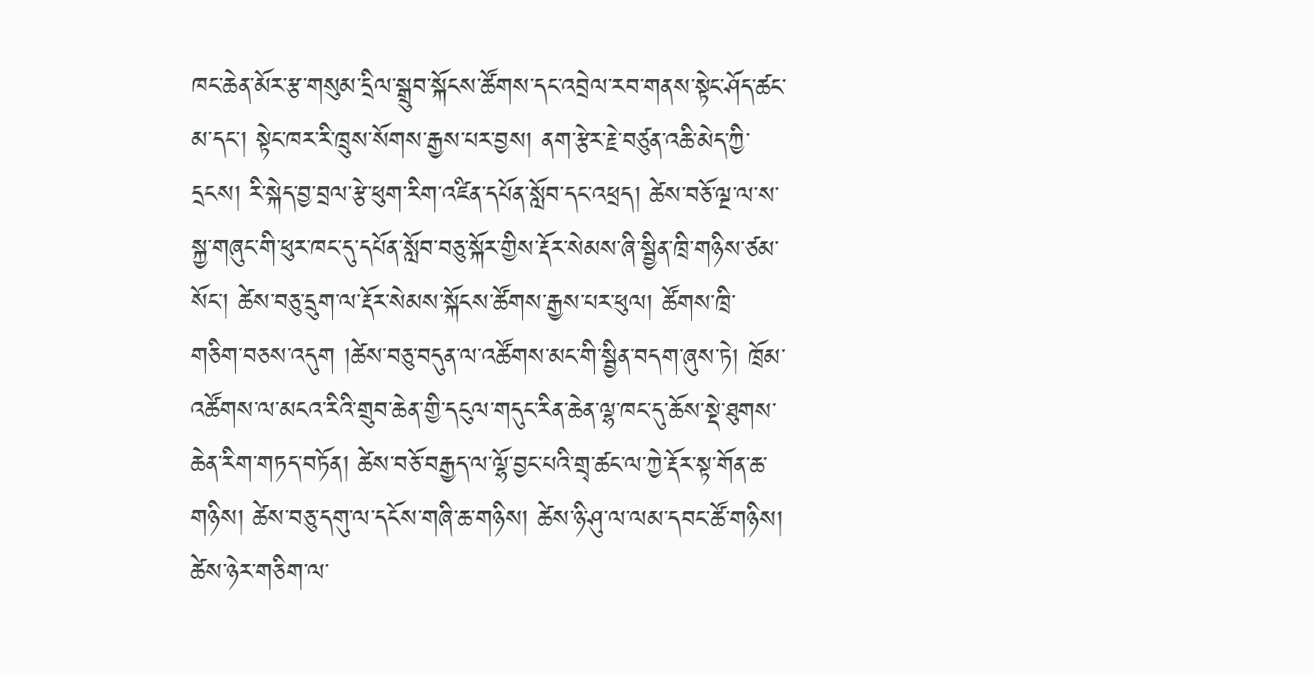ཁང་ཆེན་མོར་རྩ་གསུམ་དྲིལ་སྒྲུབ་སྐོངས་ཚོགས་དང་འབྲེལ་རབ་གནས་སྟེང་ཤོད་ཚང་མ་དང་། སྟེང་ཁར་རི་ཁྲུས་སོགས་རྒྱས་པར་བྱས། ནག་རྩེར་རྗེ་བཙུན་འཆི་མེད་ཀྱི་དྲངས། རི་སྐེད་བྱ་བྲལ་རྩེ་ཕུག་རིག་འཛིན་དཔོན་སློབ་དང་འཕྲད། ཚེས་བཅོ་ལྔ་ལ་ས་སྐྱ་གཞུང་གི་ཕུར་ཁང་དུ་དཔོན་སློབ་བཅུ་སྐོར་གྱིས་རྡོར་སེམས་ཞི་སྦྱིན་ཁྲི་གཉིས་ཙམ་སོང་། ཚེས་བཅུ་དྲུག་ལ་རྡོར་སེམས་སྐོངས་ཚོགས་རྒྱས་པར་ཕུལ། ཚོགས་ཁྲི་གཅིག་བཅས་འདུག །ཚེས་བཅུ་བདུན་ལ་འཚོགས་མང་གི་སྦྱིན་བདག་ཞུས་ཏེ། ཁྲོམ་འཚོགས་ལ་མངའ་རིའི་གྲུབ་ཆེན་གྱི་དངུལ་གདུང་རིན་ཆེན་ལྷ་ཁང་དུ་ཆོས་སྡེ་ཐུགས་ཆེན་རིག་གཏད་བཏོན། ཚེས་བཅོ་བརྒྱད་ལ་ལྷོ་བྱང་པའི་གྲྭ་ཚང་ལ་ཀྱེ་རྡོར་སྟ་གོན་ཆ་གཉིས། ཚེས་བཅུ་དགུ་ལ་དངོས་གཞི་ཆ་གཉིས། ཚེས་ཉི་ཤུ་ལ་ལམ་དབང་ཚོ་གཉིས། ཚེས་ཉེར་གཅིག་ལ་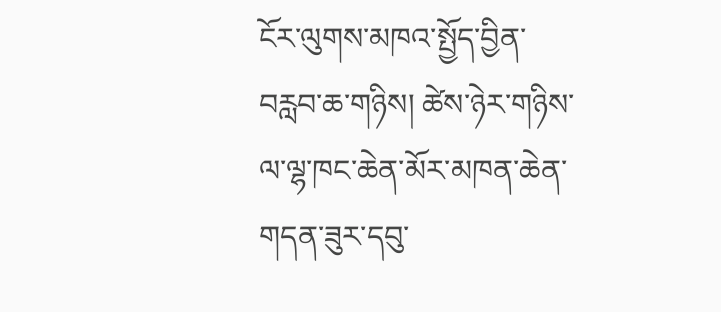ངོར་ལུགས་མཁའ་སྤྱོད་བྱིན་བརླབ་ཆ་གཉིས། ཚེས་ཉེར་གཉིས་ལ་ལྷ་ཁང་ཆེན་མོར་མཁན་ཆེན་གདན་ཟུར་དབུ་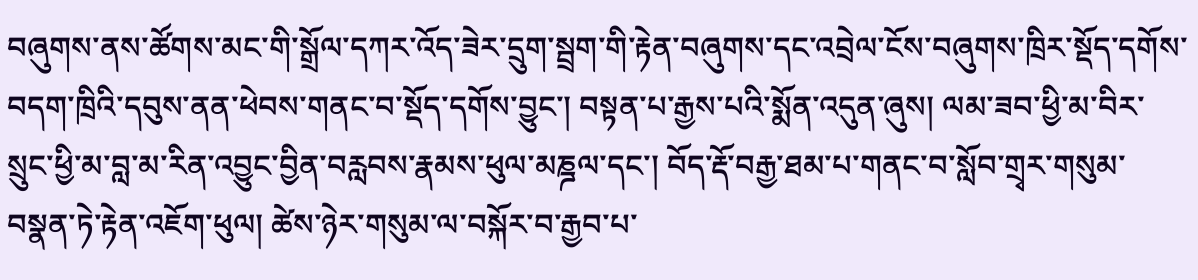བཞུགས་ནས་ཚོགས་མང་གི་སྒྲོལ་དཀར་འོད་ཟེར་དྲུག་སྦྲག་གི་རྟེན་བཞུགས་དང་འབྲེལ་ངོས་བཞུགས་ཁྲིར་སྡོད་དགོས་བདག་ཁྲིའི་དབུས་ནན་ཕེབས་གནང་བ་སྡོད་དགོས་བྱུང་། བསྟན་པ་རྒྱས་པའི་སྨོན་འདུན་ཞུས། ལམ་ཟབ་ཕྱི་མ་བིར་སྲུང་ཕྱི་མ་བླ་མ་རིན་འབྱུང་བྱིན་བརླབས་རྣམས་ཕུལ་མཎྜལ་དང་། བོད་རྡོ་བརྒྱ་ཐམ་པ་གནང་བ་སློབ་གྲྭར་གསུམ་བསྣན་ཏེ་རྟེན་འཇོག་ཕུལ། ཚེས་ཉེར་གསུམ་ལ་བསྐོར་བ་རྒྱབ་པ་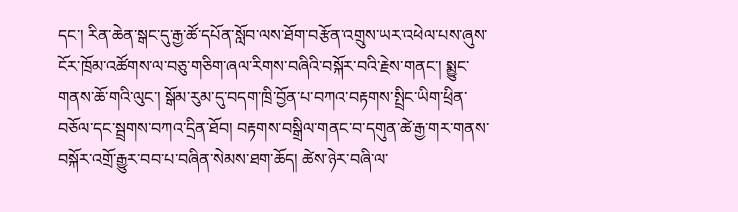དང་། རིན་ཆེན་སྒང་དུ་རྒྱ་ཚོ་དཔོན་སློབ་ལས་ཐོག་བརྩོན་འགྲུས་ཡར་འཕེལ་པས་ཞུས་ངོར་ཁྲོམ་འཚོགས་ལ་བཅུ་གཅིག་ཞལ་རིགས་བཞིའི་བསྐོར་བའི་རྗེས་གནང་། སྨྱུང་གནས་ཆོ་གའི་ལུང་། སྒོམ་རུམ་དུ་བདག་ཁྲི་བྱོན་པ་བཀའ་བརྟགས་སྤྲིང་ཡིག་ཕྲིན་བཅོལ་དང་སྦྲགས་བཀའ་དྲིན་ཐོབ། བརྟགས་བསྒྲིལ་གནང་བ་དགུན་ཚེ་རྒྱ་གར་གནས་བསྐོར་འགྲོ་རྒྱུར་བབ་པ་བཞིན་སེམས་ཐག་ཆོད། ཚེས་ཉེར་བཞི་ལ་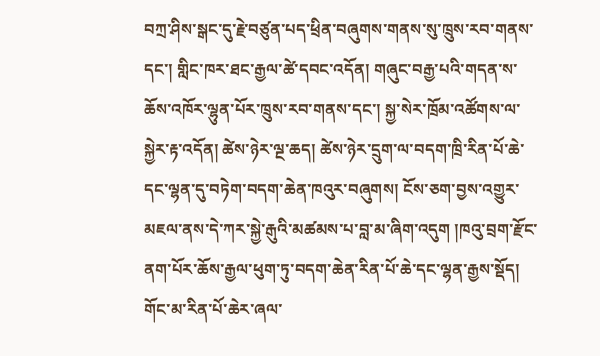བཀྲ་ཤིས་སྒང་དུ་རྗེ་བཙུན་པད་ཕྲིན་བཞུགས་གནས་སུ་ཁྲུས་རབ་གནས་དང་། གླིང་ཁར་ཐང་རྒྱལ་ཚེ་དབང་འདོན། གཞུང་བརྒྱ་པའི་གདན་ས་ཆོས་འཁོར་ལྷུན་པོར་ཁྲུས་རབ་གནས་དང་། སྐྱ་སེར་ཁྲོམ་འཚོགས་ལ་སྐྱེར་རྟ་འདོན། ཚེས་ཉེར་ལྔ་ཆད། ཚེས་ཉེར་དྲུག་ལ་བདག་ཁྲི་རིན་པོ་ཆེ་དང་ལྷན་དུ་བཏེག་བདག་ཆེན་ཁའུར་བཞུགས། ངོས་ཅག་བྱས་འགྱུར་མཇལ་ནས་དེ་ཀར་སྐྱེ་རྒུའི་མཚམས་པ་བླ་མ་ཞིག་འདུག །ཁའུ་བྲག་རྫོང་ནག་པོར་ཆོས་རྒྱལ་ཕུག་ཏུ་བདག་ཆེན་རིན་པོ་ཆེ་དང་ལྷན་རྒྱས་སྡོད། གོང་མ་རིན་པོ་ཆེར་ཞལ་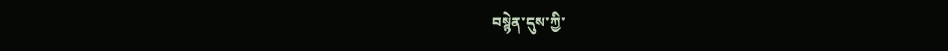བསྙེན་དུས་ཀྱི་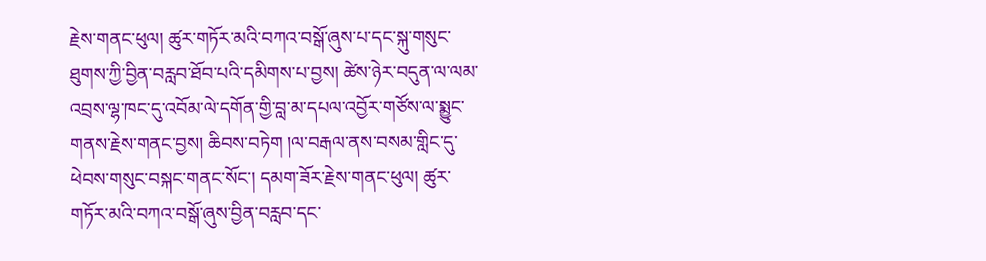རྗེས་གནང་ཕུལ། ཚུར་གཏོར་མའི་བཀའ་བསྒོ་ཞུས་པ་དང་སྐུ་གསུང་ཐུགས་ཀྱི་བྱིན་བརླབ་ཐོབ་པའི་དམིགས་པ་བྱས། ཚེས་ཉེར་བདུན་ལ་ལམ་འབྲས་ལྷ་ཁང་དུ་འབོམ་ལེ་དགོན་གྱི་བླ་མ་དཔལ་འབྱོར་གཙོས་ལ་སྨྱུང་གནས་རྗེས་གནང་བྱས། ཆིབས་བཏེག །ལ་བརྒལ་ནས་བསམ་གླིང་དུ་ཕེབས་གསུང་བསྐང་གནང་སོང་། དམག་ཟོར་རྗེས་གནང་ཕུལ། ཚུར་གཏོར་མའི་བཀའ་བསྒོ་ཞུས་བྱིན་བརླབ་དང་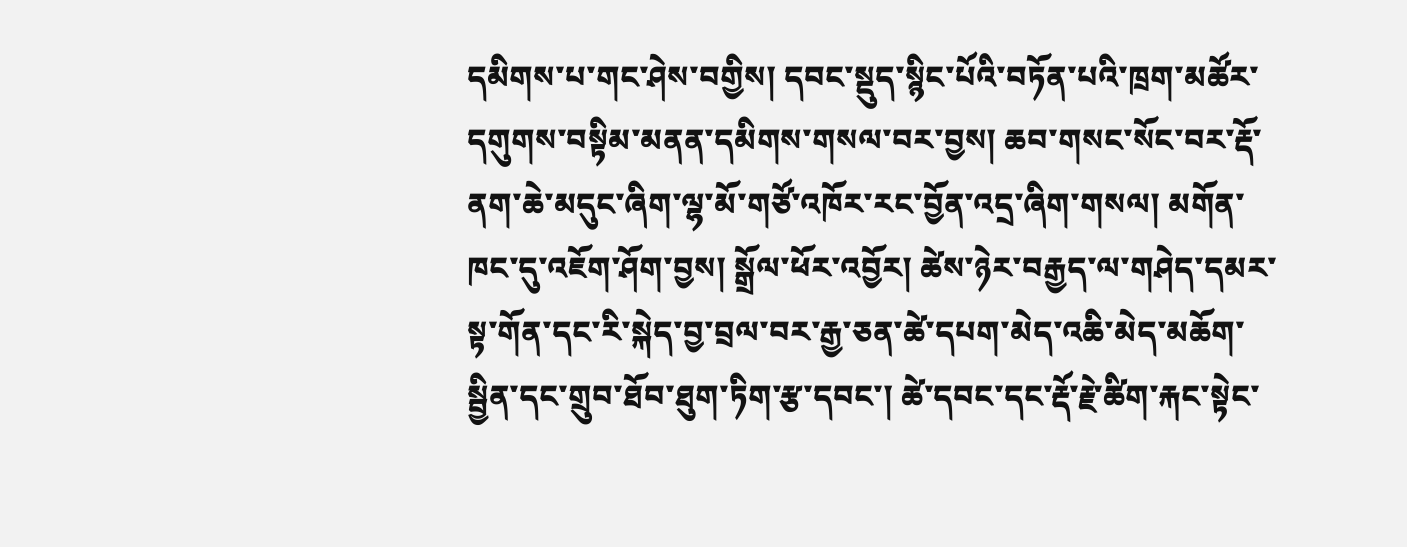དམིགས་པ་གང་ཤེས་བགྱིས། དབང་སྡུད་སྙིང་པོའི་བཏོན་པའི་ཁྲག་མཚོར་དགུགས་བསྟིམ་མནན་དམིགས་གསལ་བར་བྱས། ཆབ་གསང་སོང་བར་རྡོ་ནག་ཆེ་མདུང་ཞིག་ལྷ་མོ་གཙོ་འཁོར་རང་བྱོན་འདྲ་ཞིག་གསལ། མགོན་ཁང་དུ་འཇོག་ཤོག་བྱས། སྒྲོལ་ཕོར་འབྱོར། ཚེས་ཉེར་བརྒྱད་ལ་གཤེད་དམར་སྟ་གོན་དང་རི་སྐེད་བྱ་བྲལ་བར་རྒྱ་ཅན་ཚེ་དཔག་མེད་འཆི་མེད་མཆོག་སྦྱིན་དང་གྲུབ་ཐོབ་ཐུག་ཏིག་རྩ་དབང་། ཚེ་དབང་དང་རྡོ་རྗེ་ཚིག་རྐང་སྟེང་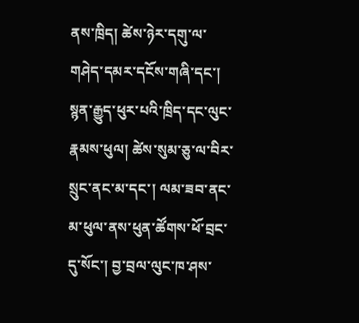ནས་ཁྲིད། ཚེས་ཉེར་དགུ་ལ་གཤེད་དམར་དངོས་གཞི་དང་། སྙན་རྒྱུད་ཕུར་པའི་ཁྲིད་དང་ལུང་རྣམས་ཕུལ། ཚེས་སུམ་ཅུ་ལ་བིར་སྲུང་ནང་མ་དང་། ལམ་ཟབ་ནང་མ་ཕུལ་ནས་ཕུན་ཚོགས་ཕོ་བྲང་དུ་སོང་། བྱ་བྲལ་ལུང་ཁ་ཤས་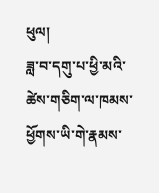ཕུལ།
ཟླ་བ་དགུ་པ་ཕྱི་མའི་ཚེས་གཅིག་ལ་ཁམས་ཕྱོགས་ཡི་གེ་རྣམས་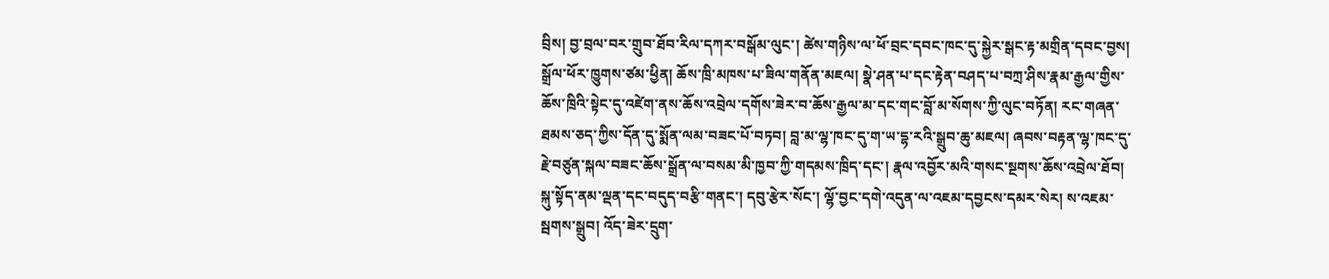བྲིས། བྱ་བྲལ་བར་གྲུབ་ཐོབ་རིལ་དཀར་བསྒོམ་ལུང་། ཚེས་གཉིས་ལ་ཕོ་བྲང་དབང་ཁང་དུ་སྐྱེར་སྒང་རྟ་མགྲིན་དབང་བྱས། སྒྲོལ་ཕོར་ཁྱུགས་ཙམ་ཕྱིན། ཆོས་ཁྲི་མཁས་པ་ཟིལ་གནོན་མཇལ། སྣེ་ཤན་པ་དང་རྟེན་བཤད་པ་བཀྲ་ཤིས་རྣམ་རྒྱལ་གྱིས་ཆོས་ཁྲིའི་སྟེང་དུ་འཛེག་ནས་ཆོས་འབྲེལ་དགོས་ཟེར་བ་ཆོས་རྒྱལ་མ་དང་གང་བློ་མ་སོགས་ཀྱི་ལུང་བཏོན། རང་གཞན་ཐམས་ཅད་ཀྱིས་དོན་དུ་སྨོན་ལམ་བཟང་པོ་བཏབ། བླ་མ་ལྷ་ཁང་དུ་ག་ཡ་དྷ་རའི་སྒྲུབ་ཆུ་མཇལ། ཞབས་བརྟན་ལྷ་ཁང་དུ་རྗེ་བཙུན་སྐལ་བཟང་ཆོས་སྒྲོན་ལ་བསམ་མི་ཁྱབ་ཀྱི་གདམས་ཁྲིད་དང་། རྣལ་འབྱོར་མའི་གསང་སྔགས་ཆོས་འབྲེལ་ཐོབ། སྐུ་སྟོད་ནམ་ལྡན་དང་བདུད་བརྩི་གནང་། དབུ་རྩེར་སོང་། ལྷོ་བྱང་དགེ་འདུན་ལ་འཇམ་དབྱངས་དམར་སེར། ས་འཇམ་སྦགས་སྒྲུབ། འོད་ཟེར་དྲུག་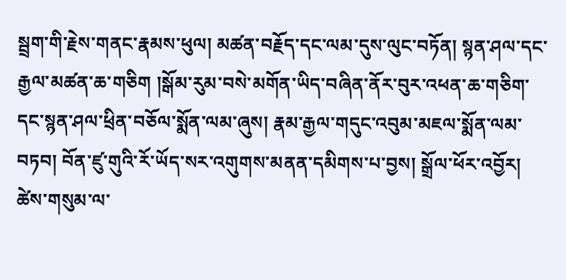སྦྲག་གི་རྗེས་གནང་རྣམས་ཕུལ། མཚན་བརྗོད་དང་ལམ་དུས་ལུང་བཏོན། སྙན་ཤལ་དང་རྒྱལ་མཚན་ཆ་གཅིག །སྒོམ་རུམ་བསེ་མགོན་ཡིད་བཞིན་ནོར་བུར་འཕན་ཆ་གཅིག་དང་སྙན་ཤལ་ཕྲིན་བཅོལ་སྨོན་ལམ་ཞུས། རྣམ་རྒྱལ་གདུང་འབུམ་མཇལ་སྨོན་ལམ་བཏབ། བོན་ཛུ་གུའི་རོ་ཡོད་སར་འགུགས་མནན་དམིགས་པ་བྱས། སྒྲོལ་ཕོར་འབྱོར། ཚེས་གསུམ་ལ་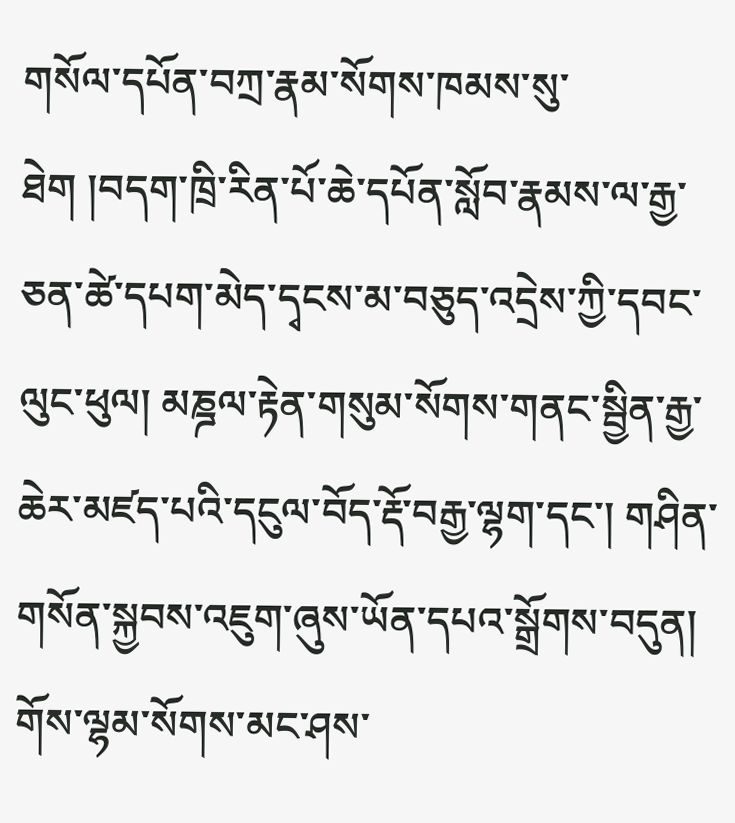གསོལ་དཔོན་བཀྲ་རྣམ་སོགས་ཁམས་སུ་ཐེག །བདག་ཁྲི་རིན་པོ་ཆེ་དཔོན་སློབ་རྣམས་ལ་རྒྱ་ཅན་ཚེ་དཔག་མེད་དྭངས་མ་བཅུད་འདྲེས་ཀྱི་དབང་ལུང་ཕུལ། མཎྜལ་རྟེན་གསུམ་སོགས་གནང་སྦྱིན་རྒྱ་ཆེར་མཛད་པའི་དངུལ་བོད་རྡོ་བརྒྱ་ལྷག་དང་། གཤིན་གསོན་སྐྱབས་འཇུག་ཞུས་ཡོན་དཔའ་སྒྲོགས་བདུན། གོས་ལྷམ་སོགས་མང་ཤས་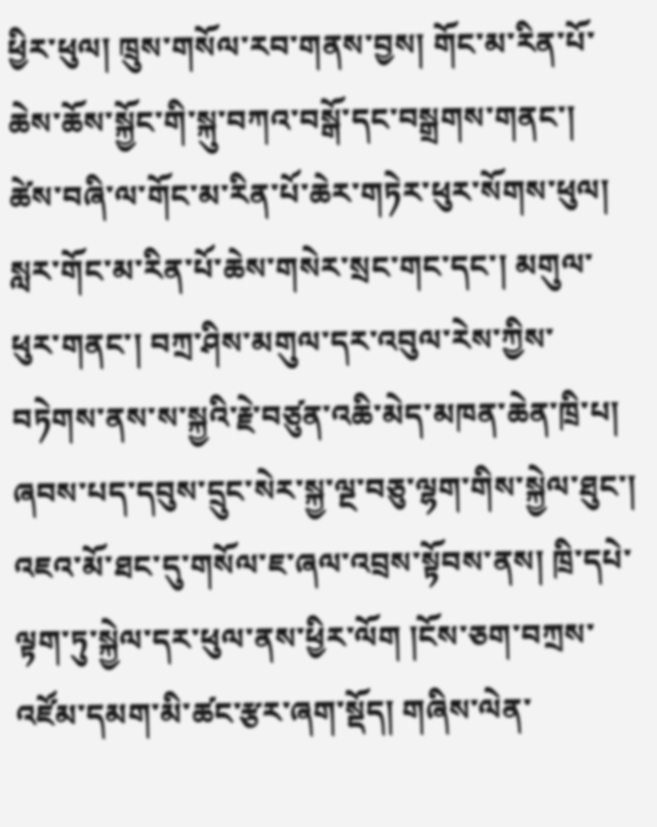ཕྱིར་ཕུལ། ཁྲུས་གསོལ་རབ་གནས་བྱས། གོང་མ་རིན་པོ་ཆེས་ཆོས་སྐྱོང་གི་སྐུ་བཀའ་བསྒོ་དང་བསྒྲགས་གནང་། ཚེས་བཞི་ལ་གོང་མ་རིན་པོ་ཆེར་གཏེར་ཕུར་སོགས་ཕུལ། སླར་གོང་མ་རིན་པོ་ཆེས་གསེར་སྲང་གང་དང་། མགུལ་ཕུར་གནང་། བཀྲ་ཤིས་མགུལ་དར་འབུལ་རེས་ཀྱིས་བཏེགས་ནས་ས་སྐྱའི་རྗེ་བཙུན་འཆི་མེད་མཁན་ཆེན་ཁྲི་པ། ཞབས་པད་དབུས་དྲུང་སེར་སྐྱ་ལྔ་བཅུ་ལྷག་གིས་སྐྱེལ་ཐུང་། འཇའ་མོ་ཐང་དུ་གསོལ་ཇ་ཞལ་འབྲས་སྟོབས་ནས། ཁྲི་དཔེ་ལྟག་ཏུ་སྐྱེལ་དར་ཕུལ་ནས་ཕྱིར་ལོག །ངོས་ཅག་བཀྲས་འཛོམ་དམག་མི་ཚང་རྩར་ཞག་སྡོད། གཞིས་ལེན་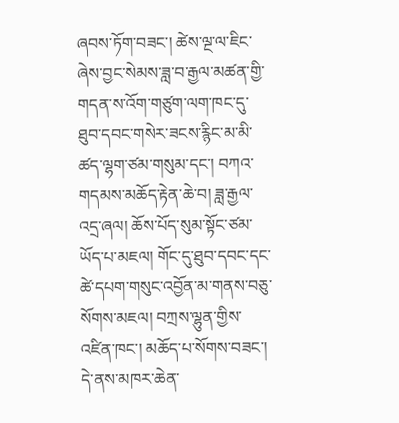ཞབས་ཏོག་བཟང་། ཚེས་ལྔ་ལ་ཇིང་ཞེས་བྱང་སེམས་ཟླ་བ་རྒྱལ་མཚན་གྱི་གདན་ས་འོག་གཙུག་ལག་ཁང་དུ་ཐུབ་དབང་གསེར་ཟངས་རྙིང་མ་མི་ཚད་ལྷག་ཙམ་གསུམ་དང་། བཀའ་གདམས་མཆོད་རྟེན་ཆེ་བ། ཟླ་རྒྱལ་འདྲ་ཞལ། ཆོས་པོད་སུམ་སྟོང་ཙམ་ཡོད་པ་མཇལ། གོང་དུ་ཐུབ་དབང་དང་ཚེ་དཔག་གསུང་འབྱོན་མ་གནས་བཅུ་སོགས་མཇལ། བཀྲས་ལྷུན་གྱིས་འཛིན་ཁང་། མཆོད་པ་སོགས་བཟང་། དེ་ནས་མཁར་ཆེན་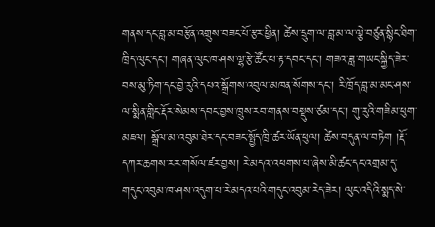གནས་དང་བླ་མ་བརྩོན་འགྲུས་བཟང་པོ་རྩར་ཕྱིན། ཚེས་དྲུག་ལ་བླ་མ་ལ་ལྕེ་བཙུན་སྙིང་ཐིག་ཁྲིད་ལུང་དང་། གཞན་ལུང་ཁ་ཤས་ལྷ་རྩེ་ཚོང་པ་རྟ་དབང་དང་། གཟའ་ཟླ་གཡང་སྐྱིད་ཟེར་བས་མུ་ཏིག་དང་བྱེ་རུའི་དཔའ་སྒྲོགས་འབུལ་མཁན་སོགས་དང་། རི་ཁྲོད་བླ་མ་མང་ཤས་ལ་སྨིན་གླིང་རྡོར་སེམས་དབང་བྱས་ཁྲུས་རབ་གནས་བསྡུས་ཙམ་དང་། གུ་རུའི་གཟིམ་ཕུག་མཇལ། སྒྲོལ་མ་འབུམ་ཐེར་དང་བཟང་སྤྱོད་ཁྲི་ཚར་ཡོན་ཕུལ། ཚེས་བདུན་ལ་བཏེག །རྡོ་དཀར་ཆགས་རར་གསོལ་ཛར་བྱས། རེ་མདའ་འཕགས་པ་ཞེས་མི་ཚང་དང་འགྲམ་དུ་གདུང་འབུམ་ཁ་ཤས་འདུག་པ་རེ་མདའ་པའི་གདུང་འབུམ་རེད་ཟེར། ལུང་འདིའི་སྨད་སེ་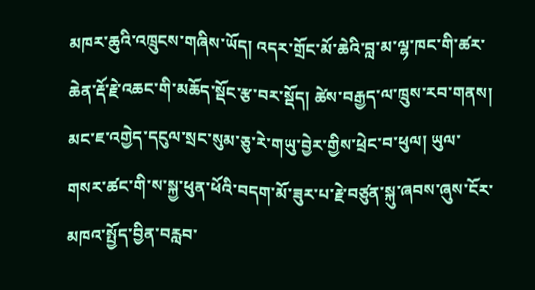མཁར་ཆུའི་འཁྲུངས་གཞིས་ཡོད། འདར་གྲོང་མོ་ཆེའི་བླ་མ་ལྷ་ཁང་གི་ཚར་ཆེན་རྡོ་རྗེ་འཆང་གི་མཆོད་སྡོང་རྩ་བར་སྡོད། ཚེས་བརྒྱད་ལ་ཁྲུས་རབ་གནས། མང་ཇ་འགྱེད་དངུལ་སྲང་སུམ་ཅུ་རེ་གཡུ་བྱེར་གྱིས་ཕྲེང་བ་ཕུལ། ཡུལ་གསར་ཚང་གི་ས་སྐྱ་ཕུན་ཕོའི་བདག་མོ་ཟུར་པ་རྗེ་བཙུན་སྐུ་ཞབས་ཞུས་ངོར་མཁའ་སྤྱོད་བྱིན་བརླབ་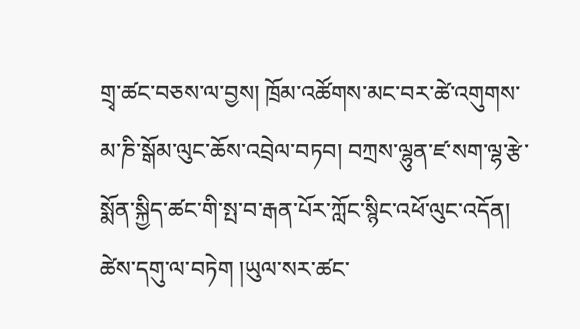གྲྭ་ཚང་བཅས་ལ་བྱས། ཁྲོམ་འཚོགས་མང་བར་ཚེ་འགུགས་མ་ཎི་སྒོམ་ལུང་ཆོས་འབྲེལ་བཏབ། བཀྲས་ལྷུན་ཛ་སག་ལྷ་རྩེ་སྨོན་སྐྱིད་ཚང་གི་སྤ་བ་རྒན་པོར་ཀློང་སྙིང་འཕོ་ལུང་འདོན། ཚེས་དགུ་ལ་བཏེག །ཡུལ་སར་ཚང་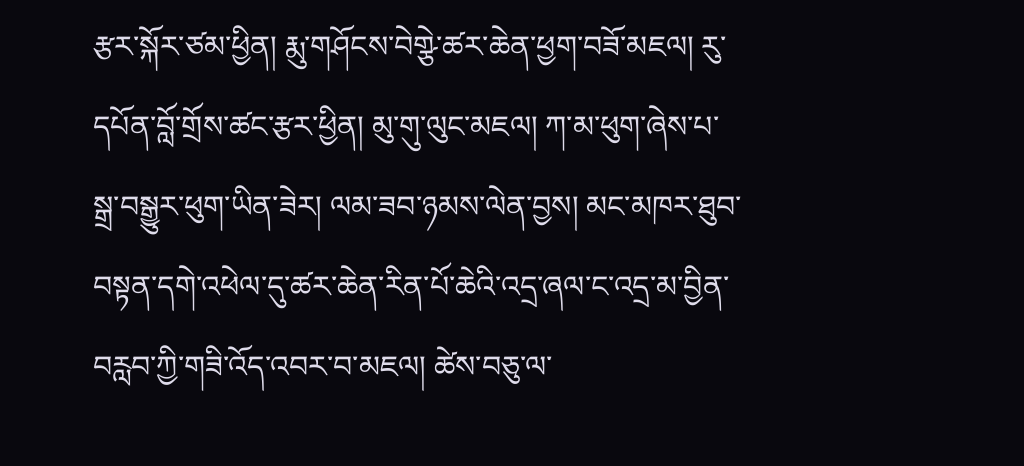རྩར་སྐོར་ཙམ་ཕྱིན། རྨུ་གཤོངས་བེགྩེ་ཚར་ཆེན་ཕྱག་བཟོ་མཇལ། རུ་དཔོན་བློ་གྲོས་ཚང་རྩར་ཕྱིན། མུ་གུ་ལུང་མཇལ། ཀ་མ་ཕུག་ཞེས་པ་སྒྲ་བསྒྱུར་ཕུག་ཡིན་ཟེར། ལམ་ཟབ་ཉམས་ལེན་བྱས། མང་མཁར་ཐུབ་བསྟན་དགེ་འཕེལ་དུ་ཚར་ཆེན་རིན་པོ་ཆེའི་འདྲ་ཞལ་ང་འདྲ་མ་བྱིན་བརླབ་ཀྱི་གཟི་འོད་འབར་བ་མཇལ། ཚེས་བཅུ་ལ་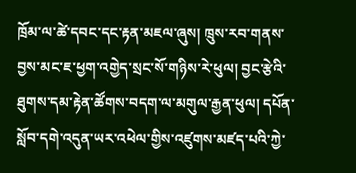ཁྲོམ་ལ་ཚེ་དབང་དང་རྟན་མཇལ་ཞུས། ཁྲུས་རབ་གནས་བྱས་མང་ཇ་ཕྱག་འགྱེད་སྲང་སོ་གཉིས་རེ་ཕུལ། བྱང་རྩེའི་ཐུགས་དམ་རྟེན་ཚོགས་བདག་ལ་མགུལ་རྒྱན་ཕུལ། དཔོན་སློབ་དགེ་འདུན་ཡར་འཕེལ་གྱིས་འཛུགས་མཛད་པའི་ཀྱེ་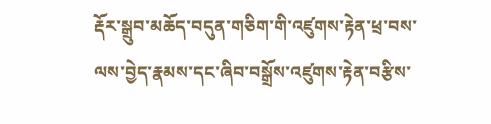རྡོར་སྒྲུབ་མཆོད་བདུན་གཅིག་གི་འཛུགས་རྟེན་ཕྲ་བས་ལས་བྱེད་རྣམས་དང་ཞིབ་བསྒྲོས་འཛུགས་རྟེན་བརྩིས་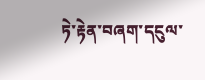ཏེ་རྟེན་བཞག་དངུལ་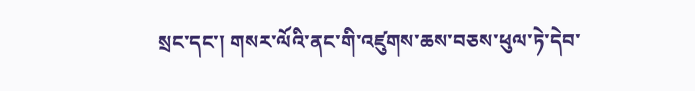སྲང་དང་། གསར་ལོའི་ནང་གི་འཛུགས་ཆས་བཅས་ཕུལ་ཏེ་དེབ་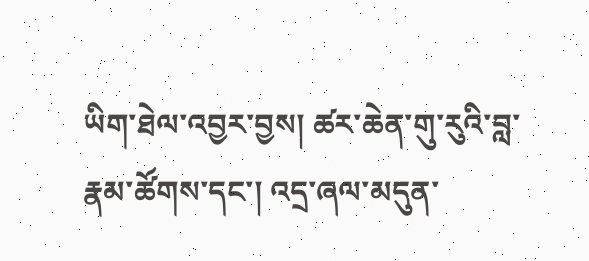ཡིག་ཐེལ་འབྱར་བྱས། ཚར་ཆེན་གུ་རུའི་བླ་རྣམ་ཚོགས་དང་། འདྲ་ཞལ་མདུན་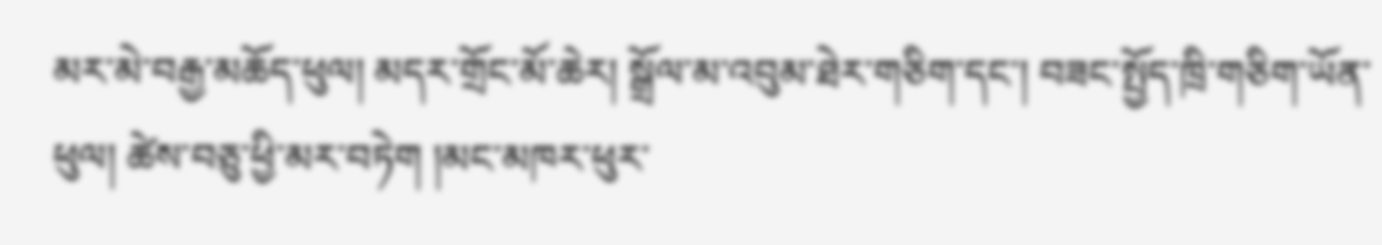མར་མེ་བརྒྱ་མཆོད་ཕུལ། མདར་གྲོང་མོ་ཆེར། སྒྲོལ་མ་འབུམ་ཐེར་གཅིག་དང་། བཟང་སྤྱོད་ཁྲི་གཅིག་ཡོན་ཕུལ། ཚེས་བཅུ་ཕྱི་མར་བཏེག །མང་མཁར་ཕུར་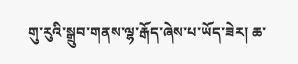གུ་རུའི་སྒྲུབ་གནས་ལྷ་རྒོད་ཞེས་པ་ཡོད་ཟེར། ཆ་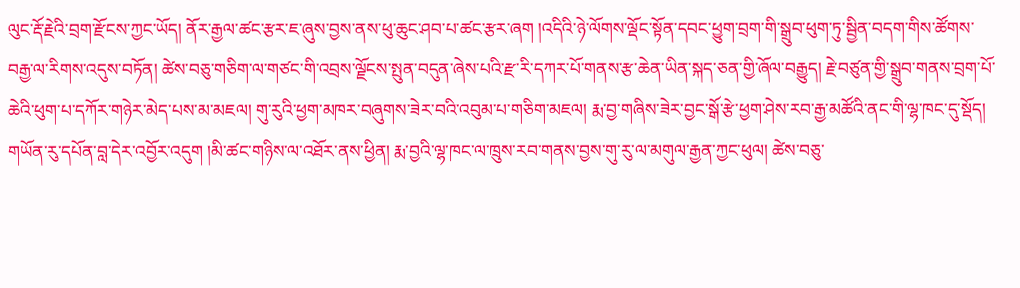ལུང་རྡོ་རྗེའི་བྲག་རྫོངས་ཀྱང་ཡོད། ནོར་རྒྱལ་ཚང་རྩར་ཇ་ཞུས་བྱས་ནས་ཕུ་ཆུང་ཤབ་པ་ཚང་རྩར་ཞག །འདིའི་ཉེ་ལོགས་ལྡོང་སྟོན་དབང་ཕྱུག་བྲག་གི་སྒྲུབ་ཕུག་ཏུ་སྦྱིན་བདག་གིས་ཚོགས་བརྒྱ་ལ་རིགས་འདུས་བཏོན། ཚེས་བཅུ་གཅིག་ལ་གཙང་གི་འབྲས་ལྗོངས་སྤུན་བདུན་ཞེས་པའི་རྫ་རི་དཀར་པོ་གནས་རྩ་ཆེན་ཡིན་སྐད་ཅན་གྱི་ཞོལ་བརྒྱུད། རྗེ་བཙུན་གྱི་སྒྲུབ་གནས་བྲག་པོ་ཆེའི་ཕུག་པ་དཀོར་གཉེར་མེད་པས་མ་མཇལ། གུ་རུའི་ཕྱག་མཁར་བཞུགས་ཟེར་བའི་འབུམ་པ་གཅིག་མཇལ། རྨ་བྱ་གཞིས་ཟེར་བྱང་སྒོ་རྩེ་ཕྱག་ཤེས་རབ་རྒྱ་མཚོའི་ནང་གི་ལྷ་ཁང་དུ་སྡོད། གཡོན་རུ་དཔོན་བླ་དེར་འབྱོར་འདུག །མི་ཚང་གཉིས་ལ་འཐོར་ནས་ཕྱིན། རྨ་བྱའི་ལྷ་ཁང་ལ་ཁྲུས་རབ་གནས་བྱས་གུ་རུ་ལ་མགུལ་རྒྱན་ཀྱང་ཕུལ། ཚེས་བཅུ་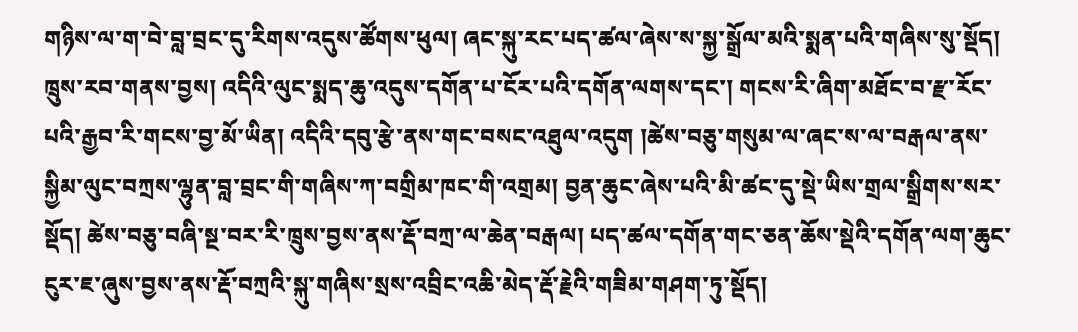གཉིས་ལ་ག་བེ་བླ་བྲང་དུ་རིགས་འདུས་ཚོགས་ཕུལ། ཞང་སྐུ་རང་པད་ཚལ་ཞེས་ས་སྐྱ་སྒྲོལ་མའི་སྨན་པའི་གཞིས་སུ་སྡོད། ཁྲུས་རབ་གནས་བྱས། འདིའི་ལུང་སྨད་ཆུ་འདུས་དགོན་པ་ངོར་པའི་དགོན་ལགས་དང་། གངས་རི་ཞིག་མཐོང་བ་རྫ་རོང་པའི་རྒྱབ་རི་གངས་བྱ་མོ་ཡིན། འདིའི་དབུ་རྩེ་ནས་གང་བསང་འཐུལ་འདུག །ཚེས་བཅུ་གསུམ་ལ་ཞང་ས་ལ་བརྒལ་ནས་སྐྱིམ་ལུང་བཀྲས་ལྷུན་བླ་བྲང་གི་གཞིས་ཀ་བགྲིམ་ཁང་གི་འགྲམ། བྱན་ཆུང་ཞེས་པའི་མི་ཚང་དུ་སྡེ་ཡིས་གྲལ་སྒྲིགས་སར་སྡོད། ཚེས་བཅུ་བཞི་སྔ་བར་རི་ཁྲུས་བྱས་ནས་རྡོ་བཀྲ་ལ་ཆེན་བརྒལ། པད་ཚལ་དགོན་གང་ཅན་ཆོས་སྡེའི་དགོན་ལག་ཆུང་ངུར་ཇ་ཞུས་བྱས་ནས་རྡོ་བཀྲའི་སྐུ་གཞིས་སྲས་འབྲིང་འཆི་མེད་རྡོ་རྗེའི་གཟིམ་གཤག་ཏུ་སྡོད།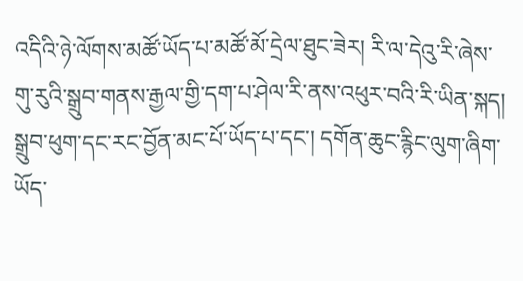འདིའི་ཉེ་ལོགས་མཚོ་ཡོད་པ་མཚོ་མོ་དྲེལ་ཐུང་ཟེར། རི་ལ་དེའུ་རི་ཞེས་གུ་རུའི་སྒྲུབ་གནས་རྒྱལ་གྱི་དག་པ་ཤེལ་རི་ནས་འཕུར་བའི་རི་ཡིན་སྐད། སྒྲུབ་ཕུག་དང་རང་བྱོན་མང་པོ་ཡོད་པ་དང་། དགོན་ཆུང་རྙིང་ལུག་ཞིག་ཡོད་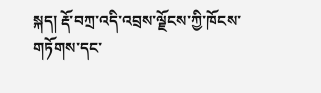སྐད། རྡོ་བཀྲ་འདི་འབྲས་ལྗོངས་ཀྱི་ཁོངས་གཏོགས་དང་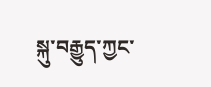སྐུ་བརྒྱུད་ཀྱང་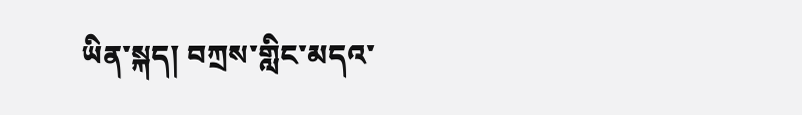ཡིན་སྐད། བཀྲས་གླིང་མདའ་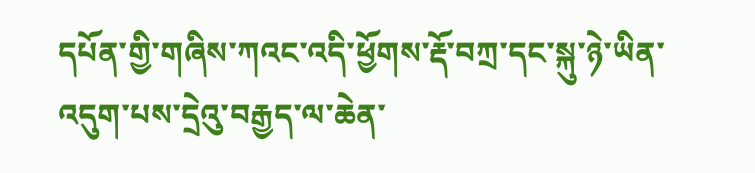དཔོན་གྱི་གཞིས་ཀའང་འདི་ཕྱོགས་རྡོ་བཀྲ་དང་སྐུ་ཉེ་ཡིན་འདུག་པས་དྲེའུ་བརྒྱད་ལ་ཆེན་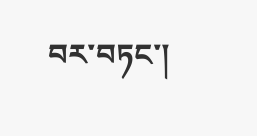བར་བཏང་།